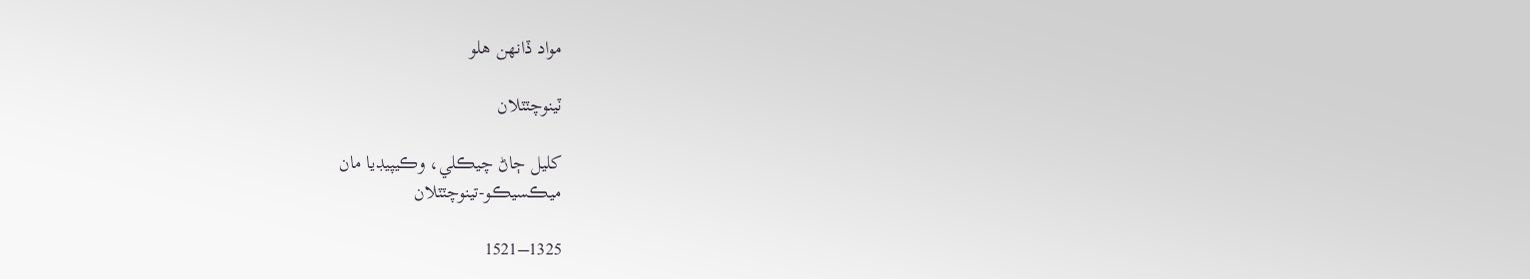مواد ڏانھن هلو

ٽينوچٽٽلان

کليل ڄاڻ چيڪلي، وڪيپيڊيا مان
ميڪسيڪو-تينوچٽٽلان

1325–1521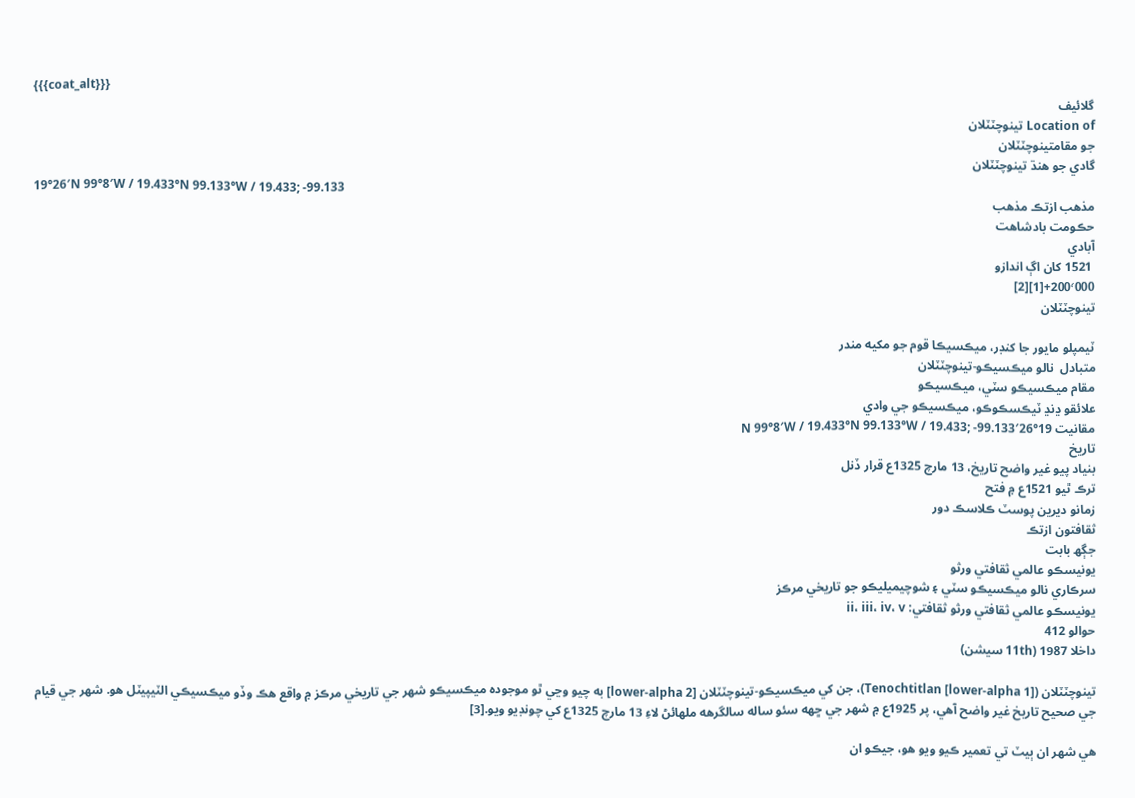{{{coat_alt}}}
گلائيف
Location of تينوچٽٽلان
جو مقامتينوچٽٽلان
گادي جو هنڌ تينوچٽٽلان
19°26′N 99°8′W / 19.433°N 99.133°W / 19.433; -99.133
مذهب ازتڪ مذهب
حڪومت بادشاهت
آبادي
 1521 کان اڳ اندازو
200٬000+[1][2]
تينوچٽٽلان

ٽيمپلو مايور جا کنڊر، ميڪسيڪا قوم جو مکيه مندر
متبادل  نالو ميڪسيڪو-تينوچٽٽلان
مقام ميڪسيڪو سٽي، ميڪسيڪو
علائقو ڍنڍ ٽيڪسڪوڪو، ميڪسيڪو جي وادي
مقانيت 19°26′N 99°8′W / 19.433°N 99.133°W / 19.433; -99.133
تاريخ
بنياد پيو غير واضح تاريخ، 13 مارچ 1325ع قرار ڏنل
ترڪ ٿيو 1521ع ۾ فتح
زمانو ديرين پوسٽ ڪلاسڪ دور
ثقافتون ازتڪ
جڳھ بابت
يونيسڪو عالمي ثقافتي ورثو
سرڪاري نالو ميڪسيڪو سٽي ۽ شوچيميليڪو جو تاريخي مرڪز
يونيسڪو عالمي ثقافتي ورثو ثقافتي: ii، iii، iv، v
حوالو 412
داخلا 1987 (11th سيشن)

تينوچٽٽلان (Tenochtitlan [lower-alpha 1])، جن کي ميڪسيڪو-تينوچٽٽلان [lower-alpha 2] به چيو وڃي ٿو موجوده ميڪسيڪو شهر جي تاريخي مرڪز ۾ واقع هڪ وڏو ميڪسيڪي الٽيپيٽل هو. شهر جي قيام جي صحيح تاريخ غير واضح آهي، پر 1925ع ۾ شهر جي ڇهه سئو ساله سالگرهه ملهائڻ لاءِ 13 مارچ 1325ع کي چونڊيو ويو.[3]

هي شهر ان ٻيٽ تي تعمير ڪيو ويو هو، جيڪو ان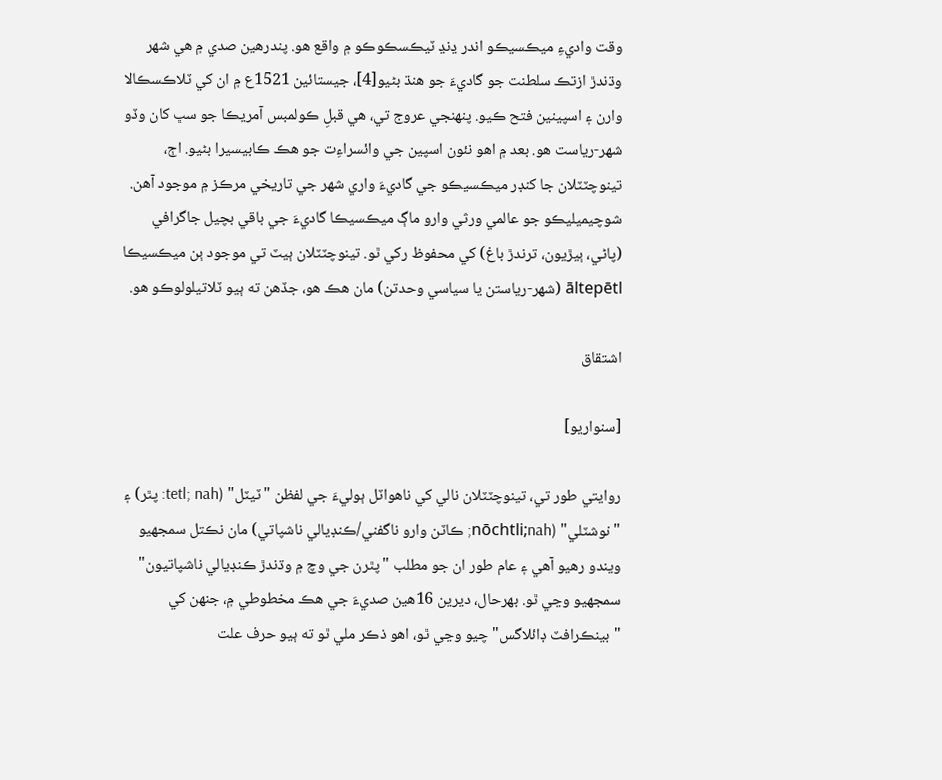وقت واديءِ ميڪسيڪو اندر ڍنڍ ٽيڪسڪوڪو ۾ واقع هو. پندرهين صدي ۾ هي شهر وڌندڙ ازتڪ سلطنت جو گاديءَ جو هنڌ بڻيو[4]، جيستائين 1521ع ۾ ان کي ٽلاڪسڪالا وارن ۽ اسپينين فتح ڪيو. پنهنجي عروج تي، هي قبلِ ڪولمبس آمريڪا جو سڀ کان وڏو شهر-رياست هو. بعد ۾ اهو نئون اسپين جي وائسراءِت جو هڪ ڪابيسيرا بڻيو. اڄ، تينوچٽٽلان جا کنڊر ميڪسيڪو جي گاديءَ واري شهر جي تاريخي مرڪز ۾ موجود آهن. شوچيميليڪو جو عالمي ورثي وارو ماڳ ميڪسيڪا گاديءَ جي باقي بچيل جاگرافي (پاڻي، ٻيڙيون، ترندڙ باغ) کي محفوظ رکي ٿو. تينوچٽٽلان ٻيٽ تي موجود ٻن ميڪسيڪا āltepētl (شهر-رياستن يا سياسي وحدتن) مان هڪ هو، جڏهن ته ٻيو ٽلاتيلولوڪو هو.

اشتقاق

[سنواريو]

روايتي طور تي، تينوچٽٽلان نالي کي ناهواٽل ٻوليءَ جي لفظن "ٽيٽل" (tetl; nah: پٿر) ۽ "نوشٽلي" (nōchtli;nah; ڪاٽن وارو ناگفني/ڪنڊيالي ناشپاتي) مان نڪتل سمجهيو ويندو رهيو آهي ۽ عام طور ان جو مطلب "پٿرن جي وچ ۾ وڌندڙ ڪنڊيالي ناشپاتيون" سمجهيو وڃي ٿو. بهرحال، ديرين 16هين صديءَ جي هڪ مخطوطي ۾، جنهن کي "بينڪرافٽ ڊائلاگس" چيو وڃي ٿو، اهو ذڪر ملي ٿو ته ٻيو حرف علت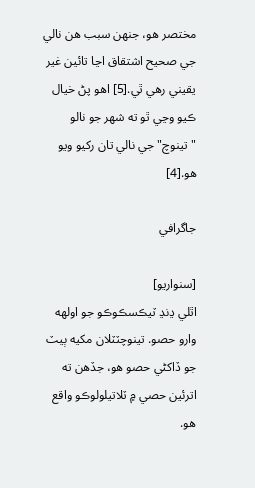مختصر هو، جنهن سبب هن نالي جي صحيح اشتقاق اڃا تائين غير يقيني رهي ٿي.[5] اهو پڻ خيال ڪيو وڃي ٿو ته شهر جو نالو "تينوچ" جي نالي تان رکيو ويو هو.[4]

جاگرافي

[سنواريو]
اٿلي ڍنڍ ٽيڪسڪوڪو جو اولهه وارو حصو. تينوچٽٽلان مکيه ٻيٽ جو ڏاکڻي حصو هو، جڏهن ته اترئين حصي ۾ ٽلاتيلولوڪو واقع هو.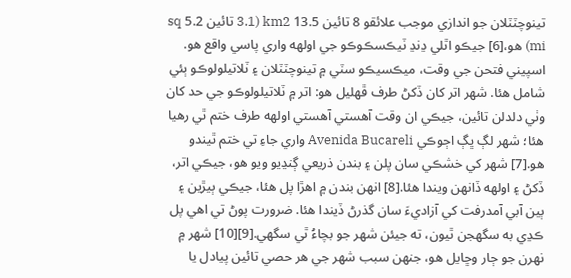تينوچٽٽلان جو اندازي موجب علائقو 8 تائين 13.5 km2 (3.1 تائين 5.2 sq mi) هو،[6] جيڪو اٿلي ڍنڍ ٽيڪسڪوڪو جي اولهه واري پاسي واقع هو. اسپيني فتحن جي وقت، ميڪسيڪو سٽي ۾ تينوچٽٽلان ۽ ٽلاتيلولوڪو ٻئي شامل هئا. شهر اتر کان ڏکڻ طرف ڦهليل هو: اتر ۾ ٽلاتيلولوڪو جي حد کان وٺي دلدلن تائين، جيڪي ان وقت آهستي آهستي اولهه طرف ختم ٿي رهيا هئا؛ شهر لڳ ڀڳ اڄوڪي Avenida Bucareli واري جاءِ تي ختم ٿيندو هو.[7] شهر کي خشڪي سان پلن ۽ بندن ذريعي ڳنڍيو ويو هو، جيڪي اتر، ڏکڻ ۽ اولهه ڏانهن ويندا هئا.[8] انهن بندن ۾ اهڙا پل هئا، جيڪي ٻيڙين ۽ ٻين آبي آمدرفت کي آزاديءَ سان گذرڻ ڏيندا هئا. ضرورت پوڻ تي اهي پل ڪڍي به سگهجن ٿيون، ته جيئن شهر جو بچاءُ ٿي سگهي.[9][10] شهر ۾ نهرن جو ڄار وڇايل هو، جنهن سبب شهر جي هر حصي تائين پيادل يا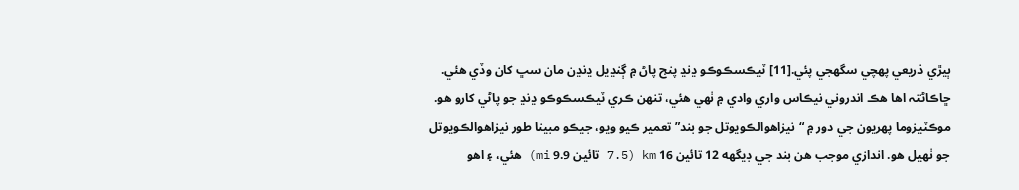ٻيڙي ذريعي پهچي سگهجي پئي.[11] ٽيڪسڪوڪو ڍنڍ پنج پاڻ ۾ ڳنڍيل ڍنڍن مان سڀ کان وڏي هئي. ڇاڪاڻتہ اها هڪ اندروني نيڪاس واري وادي ۾ ٺهي هئي، تنهن ڪري ٽيڪسڪوڪو ڍنڍ جو پاڻي کارو هو. موڪٽيزوما پهريون جي دور ۾ “نيزاهوالڪويوتل جو بند” تعمير ڪيو ويو، جيڪو مبينا طور نيزاهوالڪويوتل جو ٺهيل هو. اندازي موجب هن بند جي ڊيگهه 12 تائين 16 km (7.5 تائين 9.9 mi) هئي، ۽ اهو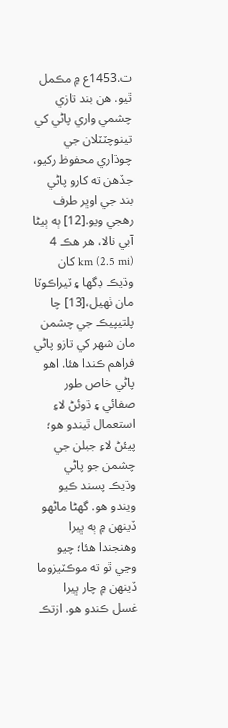ت.1453ع ۾ مڪمل ٿيو. هن بند تازي چشمي واري پاڻي کي تينوچٽٽلان جي چوڌاري محفوظ رکيو، جڏهن ته کارو پاڻي بند جي اوڀر طرف رهجي ويو.[12] ٻه ٻيڻا آبي نالا، هر هڪ 4 km (2.5 mi) کان وڌيڪ ڊگها ۽ ٽيراڪوٽا مان ٺهيل،[13] چا پلتيپيڪ جي چشمن مان شهر کي تازو پاڻي فراهم ڪندا هئا. اهو پاڻي خاص طور صفائي ۽ ڌوئڻ لاءِ استعمال ٿيندو هو؛ پيئڻ لاءِ جبلن جي چشمن جو پاڻي وڌيڪ پسند ڪيو ويندو هو. گهڻا ماڻهو ڏينهن ۾ ٻه ڀيرا وهنجندا هئا؛ چيو وڃي ٿو ته موڪٽيزوما ڏينهن ۾ چار ڀيرا غسل ڪندو هو. ازتڪ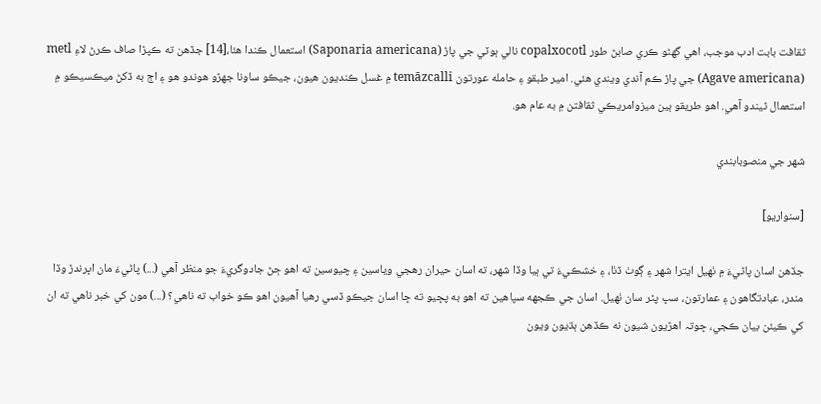ثقافت بابت ادب موجب، اهي گهڻو ڪري صابڻ طور copalxocotl نالي ٻوٽي جي پاڙ (Saponaria americana) استعمال ڪندا هئا،[14] جڏهن ته ڪپڙا صاف ڪرڻ لاءِ metl (Agave americana) جي پاڙ ڪم آندي ويندي هئي. امير طبقو ۽ حامله عورتون temāzcalli ۾ غسل ڪنديون هيون، جيڪو ساونا جهڙو هوندو هو ۽ اڄ به ڏکڻ ميڪسيڪو ۾ استعمال ٿيندو آهي. اهو طريقو ٻين ميزوامريڪي ثقافتن ۾ به عام هو.

شهر جي منصوبابندي

[سنواريو]

جڏهن اسان پاڻيءَ ۾ ٺهيل ايترا شهر ۽ ڳوٺ ڏٺا، ۽ خشڪيءَ تي ٻيا وڏا شهر، ته اسان حيران رهجي وياسين ۽ چيوسين ته اهو ڄڻ جادوگريءَ جو منظر آهي (...) پاڻيءَ مان اڀرندڙ وڏا مندر، عبادتگاهون ۽ عمارتون، سڀ پٿر سان ٺهيل. اسان جي ڪجهه سپاهين ته اهو به پڇيو ته ڇا اسان جيڪو ڏسي رهيا آهيون اهو ڪو خواب ته ناهي؟ (...) مون کي خبر ناهي ته ان کي ڪيئن بيان ڪجي، ڇوتہ اهڙيون شيون نه ڪڏهن ٻڌيون ويون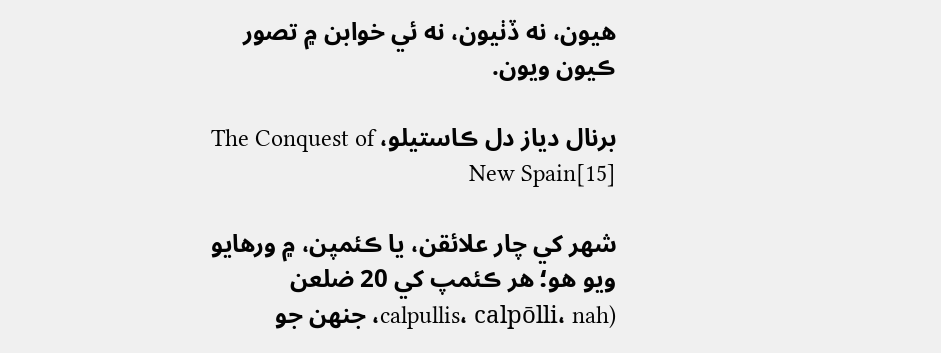هيون، نه ڏٺيون، نه ئي خوابن ۾ تصور ڪيون ويون.

برنال دياز دل ڪاستيلو، The Conquest of New Spain[15]

شهر کي چار علائقن، يا ڪئمپن، ۾ ورهايو ويو هو؛ هر ڪئمپ کي 20 ضلعن (calpullis، calpōlli، nah، جنهن جو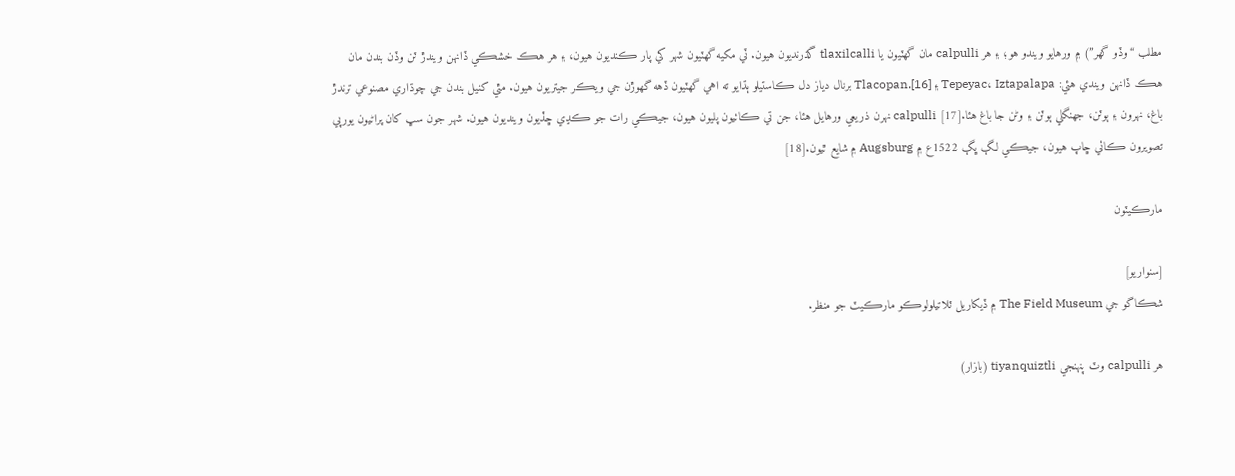مطلب “وڏو گهر”) ۾ ورهايو ويندو هو؛ ۽ هر calpulli مان گهٽيون يا tlaxilcalli گذرنديون هيون. ٽي مکيه گهٽيون شهر کي پار ڪنديون هيون، ۽ هر هڪ خشڪي ڏانهن ويندڙ ٽن وڏن بندن مان هڪ ڏانهن ويندي هئي: Tepeyac، Iztapalapa ۽ Tlacopan.[16] برنال دياز دل ڪاستيلو ٻڌايو ته اهي گهٽيون ڏهه گھوڙن جي ويڪر جيتريون هيون. مٿي کنيل بندن جي چوڌاري مصنوعي ترندڙ باغ، نهرون ۽ ٻوٽن، جهنگلي ٻوٽن ۽ وڻن جا باغ هئا.[17] calpulli نهرن ذريعي ورهايل هئا، جن تي ڪاٺيون پليون هيون، جيڪي رات جو ڪڍي ڇڏيون وينديون هيون. شهر جون سڀ کان پراڻيون يورپي تصويرون ڪاٺي ڇاپ هيون، جيڪي لڳ ڀڳ 1522ع ۾ Augsburg ۾ شايع ٿيون.[18]

مارڪيٽون

[سنواريو]
شڪاگو جي The Field Museum ۾ ڏيکاريل ٽلاتيلولوڪو مارڪيٽ جو منظر.

هر calpulli وٽ پنهنجي tiyanquiztli (بازار)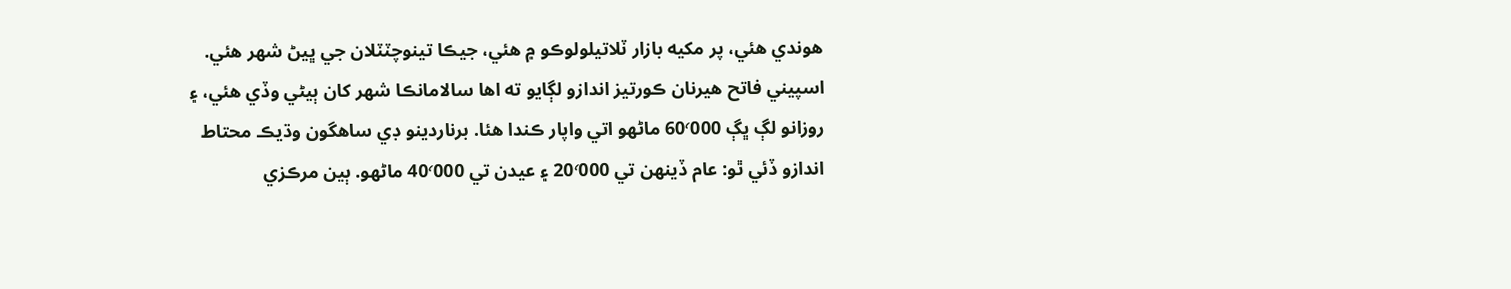هوندي هئي، پر مکيه بازار ٽلاتيلولوڪو ۾ هئي، جيڪا تينوچٽٽلان جي ڀيڻ شهر هئي. اسپيني فاتح هيرنان ڪورتيز اندازو لڳايو ته اها سالامانڪا شهر کان ٻيڻي وڏي هئي، ۽ روزانو لڳ ڀڳ 60٬000 ماڻهو اتي واپار ڪندا هئا. برناردينو ڊي ساهگون وڌيڪ محتاط اندازو ڏئي ٿو: عام ڏينهن تي 20٬000 ۽ عيدن تي 40٬000 ماڻهو. ٻين مرڪزي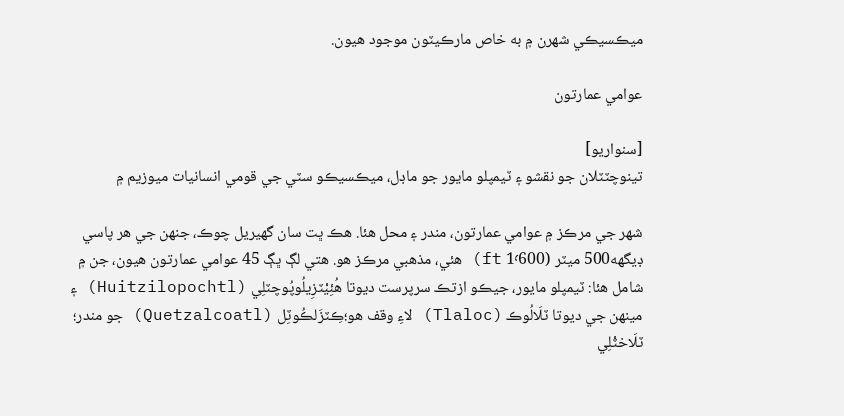ميڪسيڪي شهرن ۾ به خاص مارڪيٽون موجود هيون.

عوامي عمارتون

[سنواريو]
تينوچٽٽلان جو نقشو ۽ ٽيمپلو مايور جو ماڊل، ميڪسيڪو سٽي جي قومي انسانيات ميوزيم ۾

شهر جي مرڪز ۾ عوامي عمارتون، مندر ۽ محل هئا. هڪ ڀت سان گهيريل چوڪ، جنهن جي هر پاسي ڊيگهه500 ميٽر (1٬600 ft) هئي، مذهبي مرڪز هو. هتي لڳ ڀڳ 45 عوامي عمارتون هيون، جن ۾ شامل هئا: ٽيمپلو مايور، جيڪو ازتڪ سرپرست ديوتا ھُئِيْٽزِيلُوپُوچٽلِي (Huitzilopochtl) ۽ مينهن جي ديوتا ٽلَالُوڪ (Tlaloc) لاءِ وقف هو؛ڪِٽزَلڪُوٽِل (Quetzalcoatl) جو مندر؛ ٽلَاخٽْلِي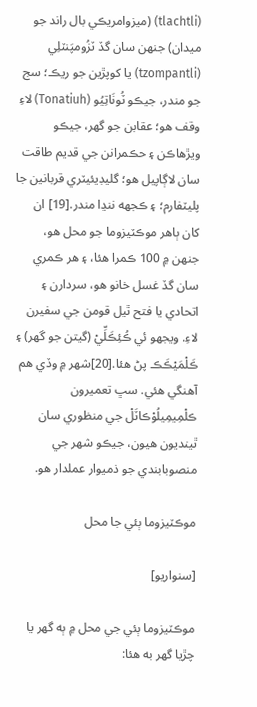(tlachtli) (ميزوامريڪي بال راند جو ميدان) جنهن سان گڏ ٽزُومپَنٽلِي (tzompantli) يا کوپڙين جو ريڪ؛ سج جو مندر، جيڪو ٽُونَاتِيُو (Tonatiuh) لاءِ وقف هو؛ عقابن جو گهر، جيڪو ويڙهاڪن ۽ حڪمرانن جي قديم طاقت سان لاڳاپيل هو؛ گليڊيئيٽري قربانين جا پليٽفارم؛ ۽ ڪجهه ننڍا مندر.[19] ان کان ٻاهر موڪٽيزوما جو محل هو، جنهن ۾ 100 ڪمرا هئا، ۽ هر ڪمري سان گڏ غسل خانو هو، سردارن ۽ اتحادي يا فتح ٿيل قومن جي سفيرن لاءِ. ويجهو ئي ڪُئِڪَلِّيْ (گيتن جو گهر) ۽ ڪَلْمَيْڪَڪ پڻ هئا.[20]شهر ۾ وڏي هم آهنگي هئي. سڀ تعميرون ڪلْمِيمِيلُوْڪاٽَلْ جي منظوري سان ٿينديون هيون، جيڪو شهر جي منصوبابندي جو ذميوار عملدار هو.

موڪٽيزوما ٻئي جا محل

[سنواريو]

موڪٽيزوما ٻئي جي محل ۾ ٻه گهر يا چڙيا گهر به هئا: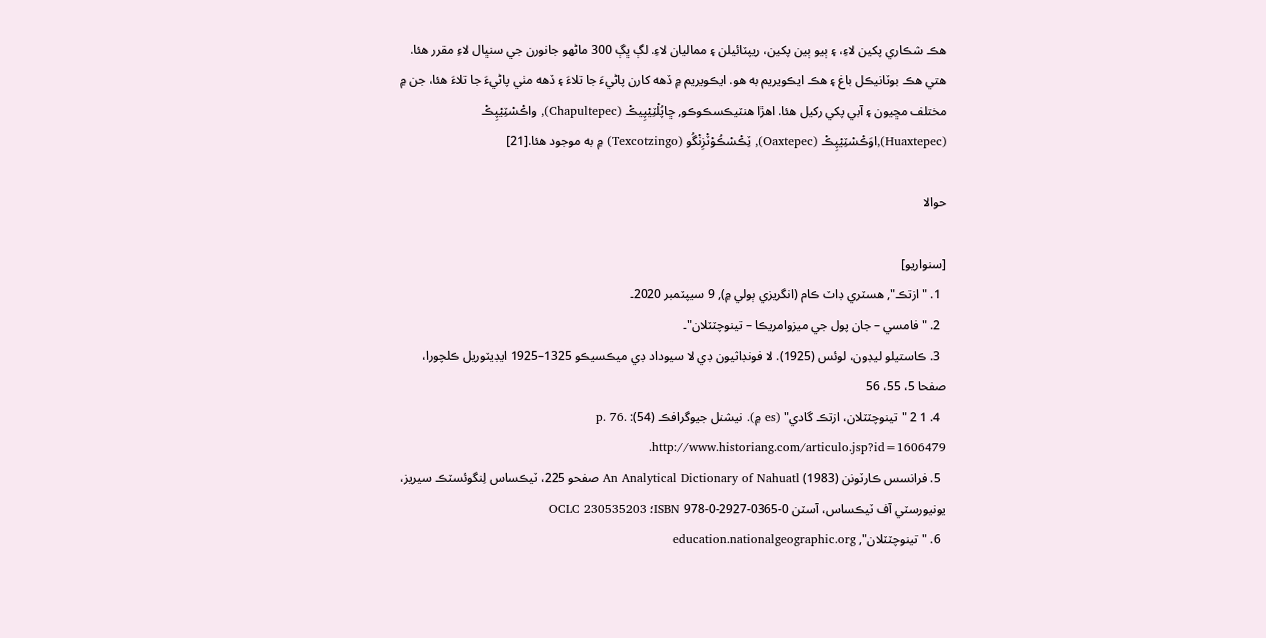هڪ شڪاري پکين لاءِ، ۽ ٻيو ٻين پکين، ريپٽائيلن ۽ مماليان لاءِ. لڳ ڀڳ 300 ماڻهو جانورن جي سنڀال لاءِ مقرر هئا. هتي هڪ بوٽانيڪل باغ ۽ هڪ ايڪويريم به هو. ايڪويريم ۾ ڏهه کارن پاڻيءَ جا تلاءَ ۽ ڏهه مٺي پاڻيءَ جا تلاءَ هئا، جن ۾ مختلف مڇيون ۽ آبي پکي رکيل هئا. اهڙا هنٽيڪسڪوڪو, ڇاپُلْٽِيْپِيڪْ (Chapultepec), واڪْسْٽِيْپِڪْ (Huaxtepec),اوَڪْسْٽِيْپِڪْ (Oaxtepec), ٽِڪْسْڪُوْٽْزِنْگُو (Texcotzingo) ۾ به موجود هئا.[21]

حوالا

[سنواريو]
  1. "ازتڪ", هسٽري ڊاٽ ڪام (انگريزي ٻولي ۾), 9 سيپٽمبر 2020۔
  2. "فامسي – جان پول جي ميزوامريڪا – تينوچٽٽلان"۔
  3. ڪاستيلو ليڊون، لوئس (1925). لا فونڊاثيون ڊي لا سيوداد ڊي ميڪسيڪو 1325–1925 ايڊيٽوريل ڪلچورا، صفحا 5، 55، 56
  4. 1 2 "تينوچٽٽلان، ازتڪ گادي" (es ۾). نيشنل جيوگرافڪ (54): p. 76. http://www.historiang.com/articulo.jsp?id=1606479.
  5. فرانسس ڪارٽونن (1983) An Analytical Dictionary of Nahuatl صفحو 225، ٽيڪساس لِنگوئسٽڪ سيريز، يونيورسٽي آف ٽيڪساس، آسٽن ISBN 978-0-2927-0365-0؛ OCLC 230535203
  6. "تينوچٽٽلان", education.nationalgeographic.org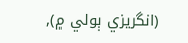(انگريزي ٻولي ۾),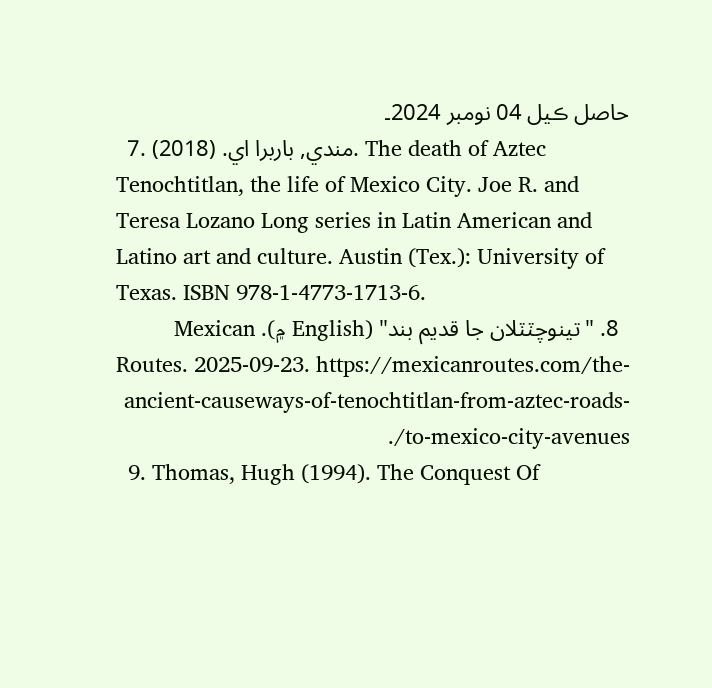حاصل ڪيل 04 نومبر 2024۔
  7. مندي, باربرا اي. (2018). The death of Aztec Tenochtitlan, the life of Mexico City. Joe R. and Teresa Lozano Long series in Latin American and Latino art and culture. Austin (Tex.): University of Texas. ISBN 978-1-4773-1713-6.
  8. "تينوچٽٽلان جا قديم بند" (English ۾). Mexican Routes. 2025-09-23. https://mexicanroutes.com/the-ancient-causeways-of-tenochtitlan-from-aztec-roads-to-mexico-city-avenues/.
  9. Thomas, Hugh (1994). The Conquest Of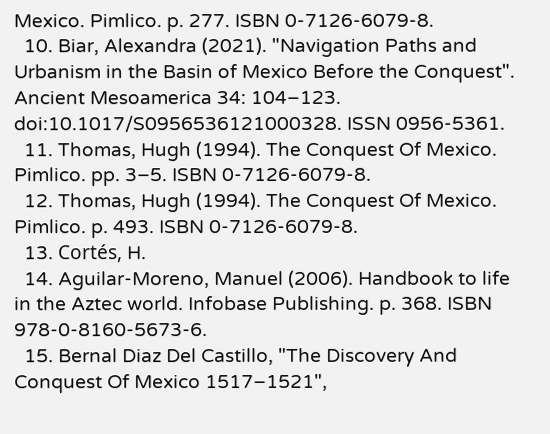Mexico. Pimlico. p. 277. ISBN 0-7126-6079-8.
  10. Biar, Alexandra (2021). "Navigation Paths and Urbanism in the Basin of Mexico Before the Conquest". Ancient Mesoamerica 34: 104–123. doi:10.1017/S0956536121000328. ISSN 0956-5361.
  11. Thomas, Hugh (1994). The Conquest Of Mexico. Pimlico. pp. 3–5. ISBN 0-7126-6079-8.
  12. Thomas, Hugh (1994). The Conquest Of Mexico. Pimlico. p. 493. ISBN 0-7126-6079-8.
  13. Cortés, H.
  14. Aguilar-Moreno, Manuel (2006). Handbook to life in the Aztec world. Infobase Publishing. p. 368. ISBN 978-0-8160-5673-6.
  15. Bernal Diaz Del Castillo, "The Discovery And Conquest Of Mexico 1517–1521",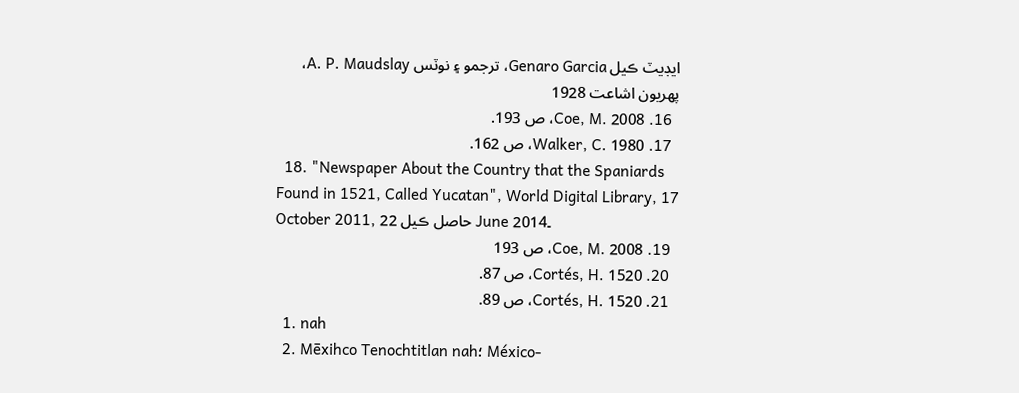ايڊيٽ ڪيل Genaro Garcia، ترجمو ۽ نوٽس A. P. Maudslay، پهريون اشاعت 1928
  16. Coe, M. 2008، ص 193.
  17. Walker, C. 1980، ص 162.
  18. "Newspaper About the Country that the Spaniards Found in 1521, Called Yucatan", World Digital Library, 17 October 2011, حاصل ڪيل 22 June 2014۔
  19. Coe, M. 2008، ص 193
  20. Cortés, H. 1520، ص 87.
  21. Cortés, H. 1520، ص 89.
  1. nah
  2. Mēxihco Tenochtitlan nah؛ México-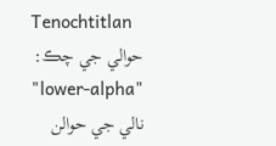Tenochtitlan
حوالي جي چڪ: "lower-alpha" نالي جي حوالن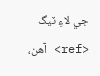جي لاءِ ٽيگ <ref> آهن،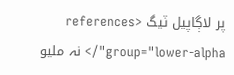پر لاڳاپيل ٽيگ <references group="lower-alpha"/> نہ مليو